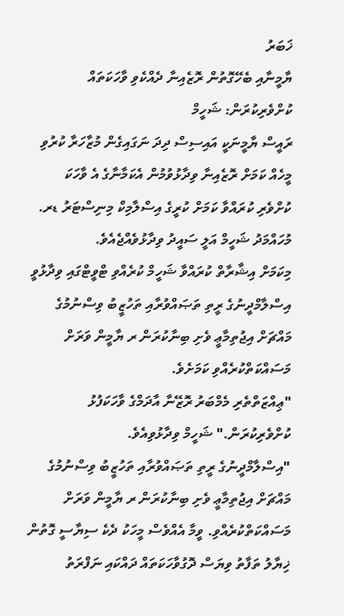ޚަބަރު
ޔާމީނާއި ބެހޭގޮތުން ރޮޒެއިނާ ދެއްކެވި ވާހަކަތައް ކުށްވެރިކުރަން: ޝަހީމް
ރައީސް ޔާމީނަކީ އައިސިސް ދިދަ ނަގައިގެން މުޒާހަރާ ކުރުވި މީހެއް ކަމަށް ރޮޒެއިނާ ވިދާޅުވުމުން އެކަމާނާގެ އެ ވާހަކަ ކުށްވެރި ކުރައްވާ ކަމަށް ކުރީގެ އިސްލާމިކް މިނިސްޓަރު ޑރ. މުހައްމަދު ޝަހީމް އަލީ ސައީދު ވިދާޅުވެއްޖެއެވެ.
މިކަމަށް އިޝާރާތް ކުރައްވާ ޝަހީމް ކުރެއްވި ޓްވީޓްގައި ވިދާޅުވީ އިސްލާމްދީނުގެ ރީތި ތަޞައްވުރާއި ތަހުޒީބު ވިސްނުމުގެ މައްޗަށް އިޖުތިމާޢީ ވެށި ބިނާކުރަން ރ ޔާމީން ވަރަށް މަސައްކަތްކުރެއްވި ކަމަށެވެ.
"ޢިއްޒަތްތެރި މެމްބަރު ރޮޒޭނާ އާދަމްގެ ވާހަކަފުޅު ކުށްވެރިކުރަން." ޝަހީމް ވިދާޅުވިއެވެ.
"އިސްލާމްދީނުގެ ރީތި ތަޞައްވުރާއި ތަހުޒީބު ވިސްނުމުގެ މައްޗަށް އިޖުތިމާޢީ ވެށި ބިނާކުރަން ރ ޔާމީން ވަރަށް މަސައްކަތްކުރެއްވި. ވީމާ އެއްވެސް މީހަކު ދެކެ ސިޔާސީ ގޮތުން ޚިޔާލު ތަފާތު ވިޔަސް ދޮގުވާހަކަތައް ދައްކައި ނަފްރަތު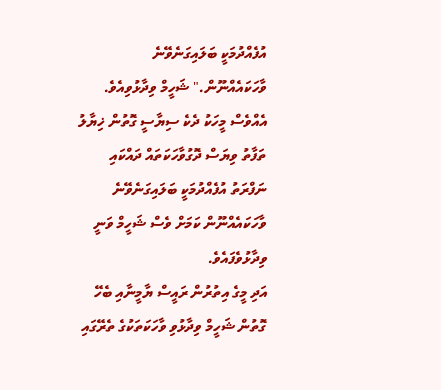އުފެއްދުމަކީ ބަލައިގަނެވޭނެ ވާހަކައެއްނޫން." ޝަހީމް ވިދާޅުވިއެވެ.
އެއްވެސް މީހަކު ދެކެ ސިޔާސީ ގޮތުން ޚިޔާލު ތަފާތު ވިޔަސް ދޮގުވާހަކަތައް ދައްކައި ނަފްރަތު އުފެއްދުމަކީ ބަލައިގަނެވޭނެ ވާހަކައެއްނޫން ކަމަށް ވެސް ޝަހީމް ވަނީ ވިދާޅުވެފައެވެ.
އަދި މީގެ އިތުރުން ރައީސް ޔާމީނާއި ބެހޭ ގޮތުން ޝަހީމް ވިދާޅުވި ވާހަކަތަކުގެ ތެރޭގައި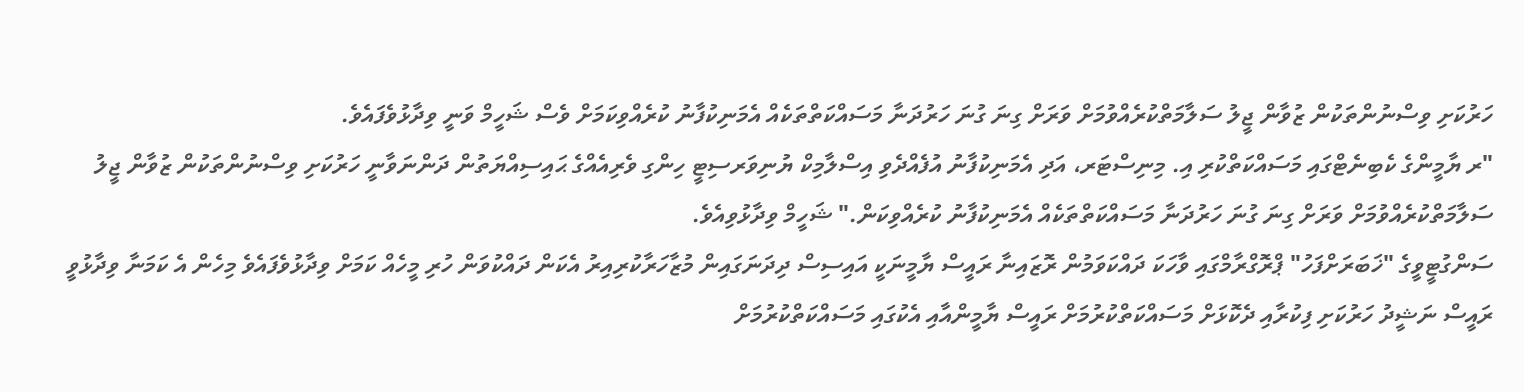ހަރުކަށި ވިސްނުންތަކުން ޒުވާން ޖީލު ސަލާމަތްކުރެއްވުމަށް ވަރަށް ގިނަ ގުނަ ހަރުދަނާ މަސައްކަތްތަކެއް އެމަނިކުފާނު ކުރެއްވިކަމަށް ވެސް ޝަހީމް ވަނީ ވިދާޅުވެފައެވެ.
"ރ ޔާމީންގެ ކެބިނެޓްގައި މަސައްކަތްކުރި އި. މިނިސްޓަރ، އަދި އެމަނިކުފާނު އުފެއްދެވި އިސްލާމިކް ޔުނިވަރސިޓީ ހިންގި ވެރިއެއްގެ ޙައިސިއްޔަތުން ދަންނަވާނީ ހަރުކަށި ވިސްނުންތަކުން ޒުވާން ޖީލު ސަލާމަތްކުރެއްވުމަށް ވަރަށް ގިނަ ގުނަ ހަރުދަނާ މަސައްކަތްތަކެއް އެމަނިކުފާނު ކުރެއްވިކަން." ޝަހީމް ވިދާޅުވިއެވެ.
ސަންގުޓީވީގެ "ޚަބަރަށްފަހު" ޕްރޮގްރާމްގައި ވާހަކަ ދައްކަވަމުން ރޮޒައިނާ ރައީސް ޔާމީނަކީ އައިސިސް ދިދަނަގައިން މުޒާހަރާކުރިއިރު އެކަން ދައްކުވަން ހުރި މީހެއް ކަމަށް ވިދާޅުވެފައެވެ މިހެން އެ ކަމަނާ ވިދާޅުވީ ރައީސް ނަޝީދު ހަރުކަށި ފިކުރާއި ދެކޮޅަށް މަސައްކަތްކުރުމަށް ރައީސް ޔާމީންއާއި އެކުގައި މަސައްކަތްކުރުމަށް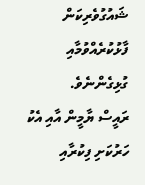ޝައުގުވެރިކަން ފާޅުކުރެއްވުމާއި ގުޅިގެންނެވެ.
ރައީސް ޔާމީން އާއި އެކު ހަރުކަށި ފިކުރާއި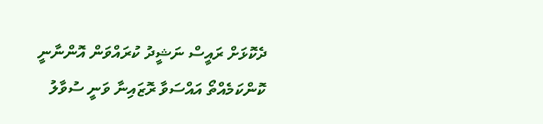ދެކޮޅަށް ރައީސް ނަޝީދު ކުރައްވަން އޮންނާނީ ކޮންކަމެއްތޯ އައްސަވާ ރޮޒައިނާ ވަނީ ސުވާލު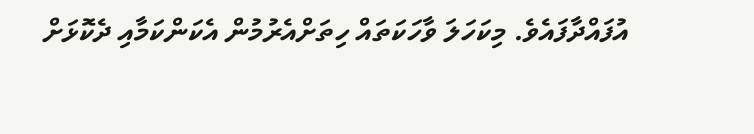އުފައްދާފައެވެ. މިކަހަލަ ވާހަކަތައް ހިތަށްއެރުމުން އެކަންކަމާއި ދެކޮޅަށް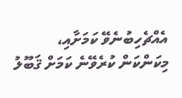އެއްޗެހިބުނެވޭ ކަމަށާއި، މިކަންކަން ކުރެވޭނެ ކަމަށް ޤަބޫލު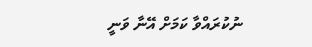ނުކުރައްވާ ކަމަށް އޭނާ ވަނީ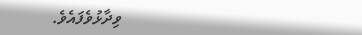ވިދާޅުވެފައެވެ.